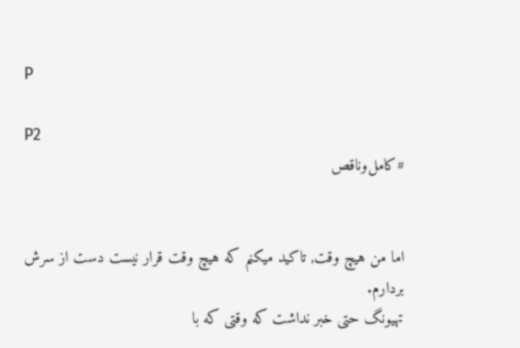P

P2
#کامل‌و‌ناقص


اما من هیچ وقت, تاکید میکنم که هیچ وقت قرار نیست دست از سرش
بردارم.
تهیونگ حتی خبر نداشت که وقتی که با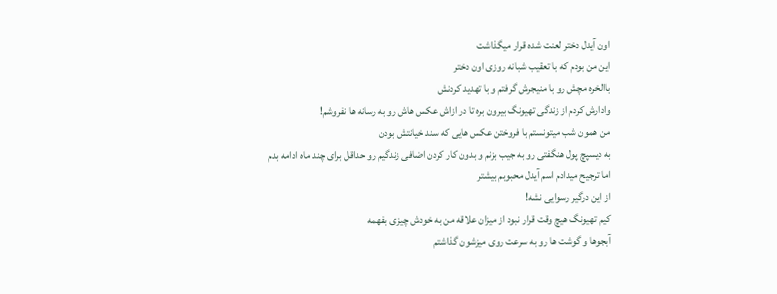اون آیدل دختر لعنت شده قرار میگذاشت
این من بودم که با تعقیب شبانه روزی اون دختر
باالخره مچش رو با منیجرش گرفتم و با تهدید کردنش
وادارش کردم از زندگی تهیونگ بیرون بره تا در ازاش عکس هاش رو به رسانه ها نفروشم!
من همون شب میتونستم با فروختن عکس هایی که سند خیانتش بودن
به دیسپچ پول هنگفتی رو به جیب بزنم و بدون کار کردن اضافی زندگیم رو حداقل برای چند ماه ادامه بدم
اما ترجیح میدادم اسم آیدل محبوبم بیشتر
از این درگیر رسوایی نشه!
کیم تهیونگ هیچ وقت قرار نبود از میزان علاقه من به خودش چیزی بفهمه
آبجوها و گوشت ها رو به سرعت روی میزشون گذاشتم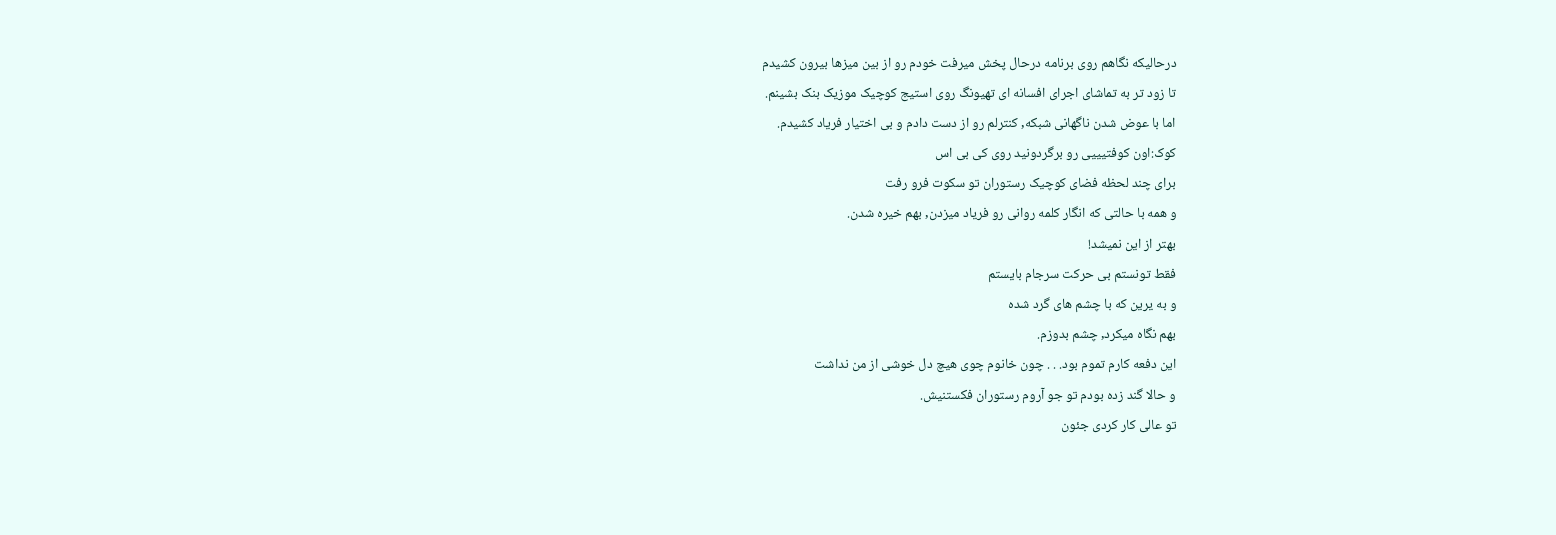درحالیکه نگاهم روی برنامه درحال پخش میرفت خودم رو از بین میزها بیرون کشیدم
تا زود تر به تماشای اجرای افسانه ای تهیونگ روی استیج کوچیک موزیک بنک بشینم.
اما با عوض شدن ناگهانی شبکه, کنترلم رو از دست دادم و بی اختیار فریاد کشیدم.
کوک:اون کوفتیییی رو برگردونید روی کی بی اس
برای چند لحظه فضای کوچیک رستوران تو سکوت فرو رفت
و همه با حالتی که انگار کلمه روانی رو فریاد میزدن, بهم خیره شدن.
بهتر از این نمیشد!
فقط تونستم بی حرکت سرجام بایستم
و به یرین که با چشم های گرد شده
بهم نگاه میکرد, چشم بدوزم.
این دفعه کارم تموم بود. . . چون خانوم چوی هیچ دل خوشی از من نداشت
و حالا گند زده بودم تو جو آروم رستوران فکستنیش.
تو عالی کار کردی جئون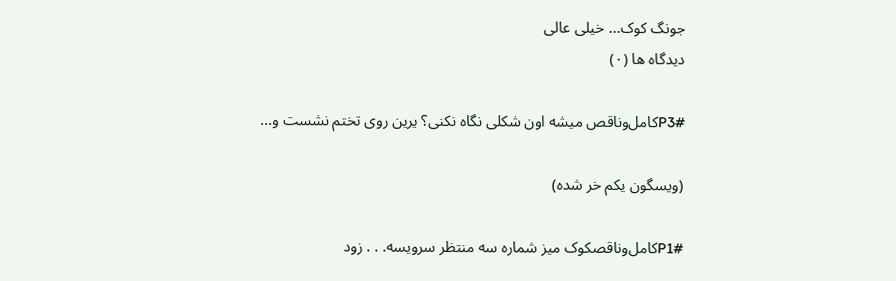جونگ کوک... خیلی عالی
دیدگاه ها (۰)

P3#کامل‌و‌ناقص میشه اون شکلی نگاه نکنی؟ یرین روی تختم نشست و...

(ویسگون یکم خر شده)

P1#کامل‌و‌ناقصکوک میز شماره سه منتظر سرویسه. . . زود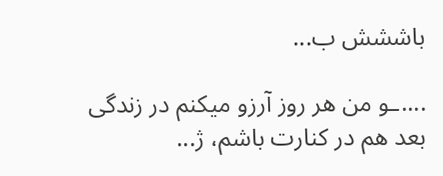باششش ب...

....ـو من هر روز آرزو میکنم در زندگی بعد هم در کنارت باشم، ژ...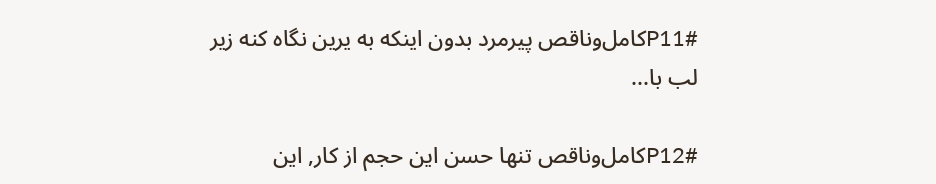P11#کامل‌و‌ناقص پیرمرد بدون اینکه به یرین نگاه کنه زیر لب با...

P12#کامل‌و‌ناقص تنها حسن این حجم از کار, این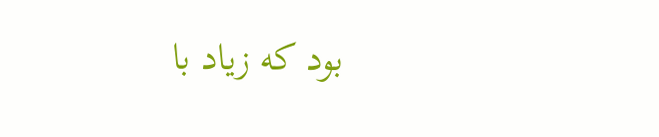بود که زیاد با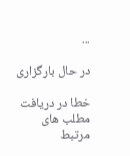...

در حال بارگزاری

خطا در دریافت مطلب های مرتبط